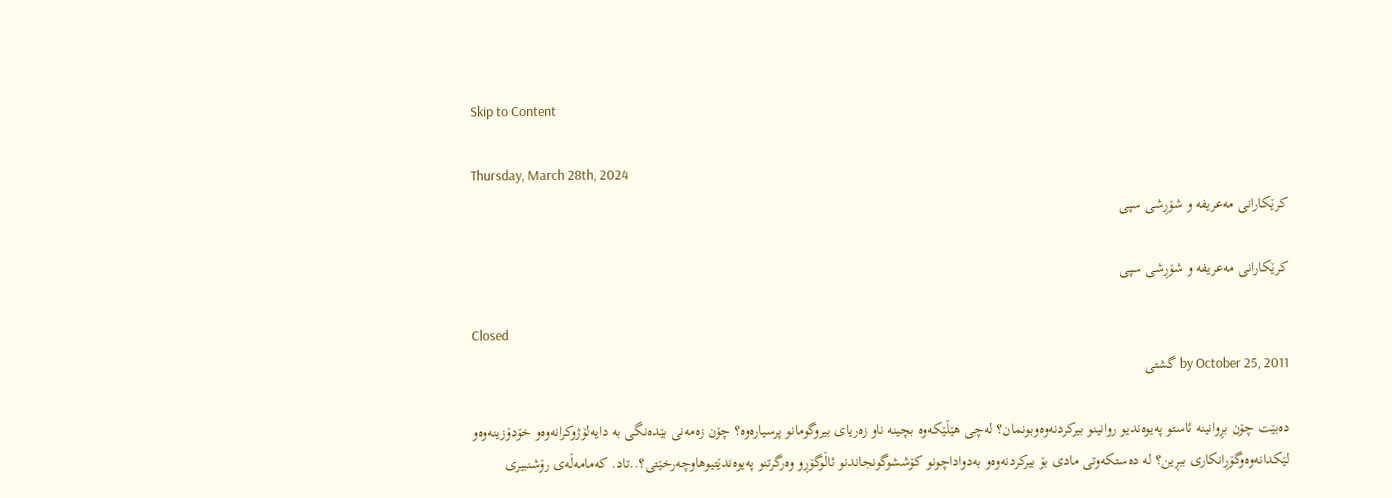Skip to Content

Thursday, March 28th, 2024
كرێكارانی مه‌عریفه‌ و شۆڕشی سپی

كرێكارانی مه‌عریفه‌ و شۆڕشی سپی

Closed
by October 25, 2011 گشتی

ده‌بێت چۆن بڕوانینه‌ ئاستو په‌یوه‌ندیو روانینو بیركردنه‌وه‌وبونمان؟ له‌چی هێڵێكه‌وه‌ بچینه‌ ناو زه‌ریای بیروگومانو پرسیاره‌وه‌؟ چۆن زه‌مه‌نی بێده‌نگی به‌ دایه‌لۆژوكرانه‌وه‌و خۆدۆزینه‌وه‌و لێكدانه‌وه‌وگۆڕانكاری ببڕین؟ له‌ ده‌ستكه‌وتی مادی بۆ بیركردنه‌وه‌و به‌دواداچونو كۆششوگونجاندنو ئاڵوگۆڕو وه‌رگرتنو په‌یوه‌ندێتیوهاوچه‌رخێتی؟..تاد. كه‌مامه‌ڵه‌ی رۆشنبیری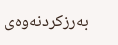به‌رزكردنه‌وه‌ی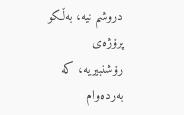دروشم نیه‌، به‌ڵكو پرۆژه‌ی رۆشنبیریه‌، كه‌ به‌رده‌وام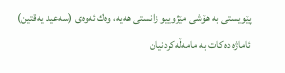پێویستی به‌ هۆشی مێژوییو زانستی هه‌یه‌، وه‌ك ئه‌وه‌ی (سه‌عید یه‌قتین) ئاماژه‌ ده‌كات به‌ مامه‌ڵه‌كردنیان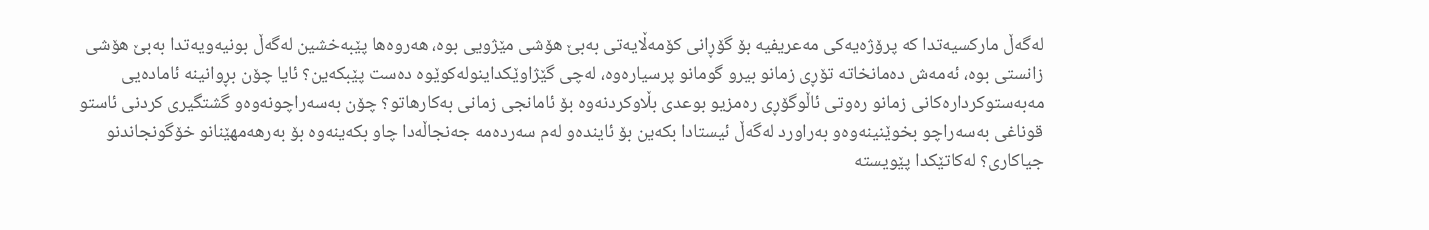له‌گه‌ڵ ماركسیه‌تدا كه‌ پرۆژه‌یه‌كی مه‌عریفیه‌ بۆ گۆڕانی كۆمه‌ڵایه‌تی به‌بێ هۆشی مێژویی بوه‌، هه‌روه‌ها پێبه‌خشین له‌گه‌ڵ بونیه‌ویه‌تدا به‌بێ هۆشی زانستی بوه‌، ئه‌مه‌ش ده‌مانخاته‌ تۆڕی زمانو بیرو گومانو پرسیاره‌وه‌، له‌چی گێژاوێكداینوله‌كوێوه‌ ده‌ست پێبكه‌ین؟ ئایا چۆن بڕوانینه‌ ئاماده‌یی مه‌به‌ستوكرداره‌كانی زمانو ره‌وتی ئاڵوگۆڕی ره‌مزیو بوعدی بڵاوكردنه‌وه‌ بۆ ئامانجی زمانی به‌كارهاتو؟ چۆن به‌سه‌راچونه‌وه‌و گشتگیری كردنی ئاستو قوناغی به‌سه‌راچو بخوێنینه‌وه‌و به‌راورد له‌گه‌ڵ ئیستادا بكه‌ین بۆ ئاینده‌و له‌م سه‌رده‌مه‌ جه‌نجاڵه‌دا چاو بكه‌ینه‌وه‌ بۆ به‌رهه‌مهێنانو خۆگونجاندنو جیاكاری؟ له‌كاتێكدا پێویسته‌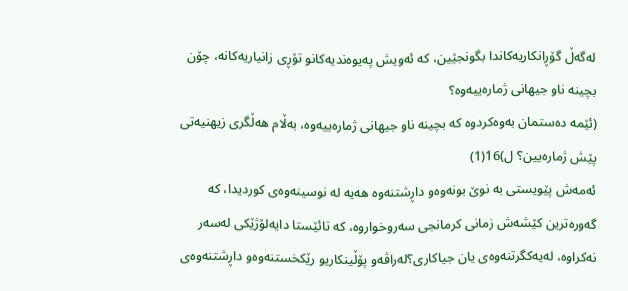له‌گه‌ڵ گۆڕانكاریه‌كاندا بگونجێین، كه‌ ئه‌ویش په‌یوه‌ندیه‌كانو تۆڕی زانیاریه‌كانه‌، چۆن بچینه‌ ناو جیهانی ژماره‌ییه‌وه‌؟
(ئێمه‌ ده‌ستمان به‌وه‌كردوه‌ كه‌ بچینه‌ ناو جیهانی ژماره‌ییه‌وه‌، به‌ڵام هه‌ڵگری زیهنیه‌تی پێش ژماره‌یین؟ ل)16(1)
ئه‌مه‌ش پێویستی به‌ نوێ بونه‌وه‌و داڕشتنه‌وه‌ هه‌یه‌ له‌ نوسینه‌وه‌ی كوردیدا، كه‌ گه‌وره‌ترین كێشه‌ش زمانی كرمانجی سه‌روخواروه‌، كه‌ تائێستا دایه‌لۆژێكی له‌سه‌ر نه‌كراوه‌، له‌یه‌كگرتنه‌وه‌ی یان جیاكاری؟له‌راڤه‌و پۆڵینكاریو رێكخستنه‌وه‌و داڕشتنه‌وه‌ی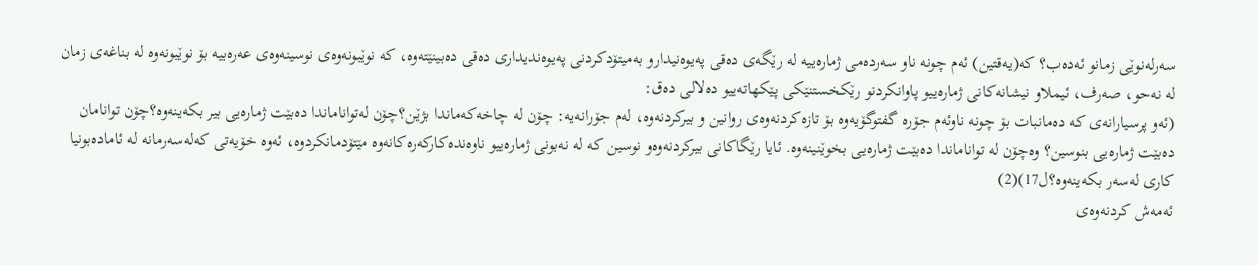سه‌رله‌نوێی زمانو ئه‌ده‌ب؟ كه‌(یه‌قتین) ئه‌م چونه‌ ناو سه‌رده‌می ژماره‌ییه‌ له‌ رێگه‌ی ده‌قی په‌یوه‌نیدارو به‌میتۆدكردنی په‌یوه‌ندیداری ده‌قی ده‌بینێته‌وه‌، كه‌ نوێبونه‌وه‌ی نوسینه‌وه‌ی عه‌ره‌بیه‌ بۆ نوێبونه‌وه‌ له‌ بناغه‌ی زمان له‌ نه‌حو، صه‌رف، ئیملا‌و نیشانه‌كانی ژماره‌ییو پاوانكردنو رێكخستنێكی پێكهاته‌ییو ده‌لالی ده‌ق:
(ئه‌و پرسیارانه‌ی كه‌ ده‌مانبات بۆ چونه‌ ناوئه‌م جۆره‌ گفتوگۆیه‌وه‌ بۆ تازه‌كردنه‌وه‌ی روانین و بیركردنه‌وه‌، له‌م جۆرانه‌یه‌: چۆن له‌ چاخه‌كه‌ماندا بژێن؟چۆن له‌تواناماندا ده‌بێت ژماره‌یی بیر بكه‌ینه‌وه‌؟چۆن توانامان ده‌بێت ژماره‌یی بنوسین؟ وه‌چۆن له‌ تواناماندا ده‌بێت ژماره‌یی بخوێنینه‌وه‌. ئایا رێگاكانی بیركردنه‌وه‌و نوسین كه‌ له‌ نه‌بونی ژماره‌ییو ناوه‌نده‌كاركه‌ره‌كانه‌وه‌ مێتۆدمانكردوه‌، ئه‌وه‌ خۆیه‌تی كه‌له‌سه‌رمانه‌ له‌ ئاماده‌بونیا كاری له‌سه‌ر بكه‌ینه‌وه‌؟ل17)(2)
ئه‌مه‌ش كردنه‌وه‌ی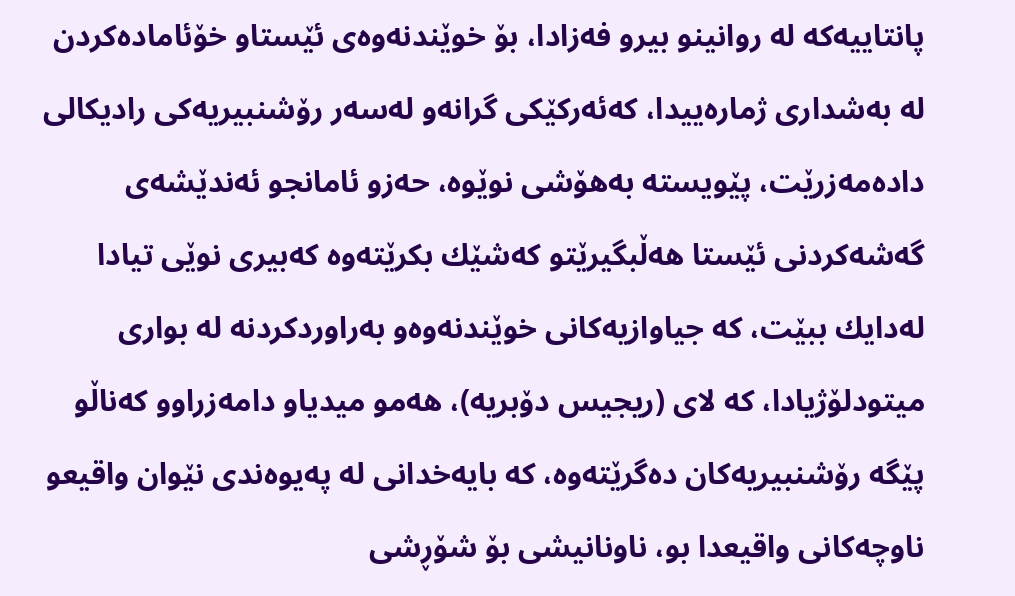پانتاییه‌كه‌ له‌ روانینو بیرو فه‌زادا، بۆ خوێندنه‌وه‌ی ئێستاو خۆئاماده‌كردن له‌ به‌شداری ژماره‌ییدا، كه‌ئه‌ركێكی گرانه‌و له‌سه‌ر رۆشنبیریه‌كی رادیكالی داده‌مه‌زرێت، پێویسته‌ به‌هۆشی نوێوه‌، حه‌زو ئامانجو ئه‌ندێشه‌ی گه‌شه‌كردنی ئێستا هه‌ڵبگیرێتو كه‌شێك بكرێته‌وه‌ كه‌بیری نوێی تیادا له‌دایك ببێت، كه‌ جیاوازیه‌كانی خوێندنه‌وه‌و به‌راوردكردنه‌ له‌ بواری میتودلۆژیادا، كه‌ لای (ریجیس دۆبریه‌)، هه‌مو میدیاو دامه‌زراوو كه‌ناڵو پێگه‌ رۆشنبیریه‌كان ده‌گرێته‌وه‌، كه‌ بایه‌خدانی له‌ په‌یوه‌ندی نێوان واقیعو ناوچه‌كانی واقیعدا بو، ناونانیشی بۆ شۆڕشی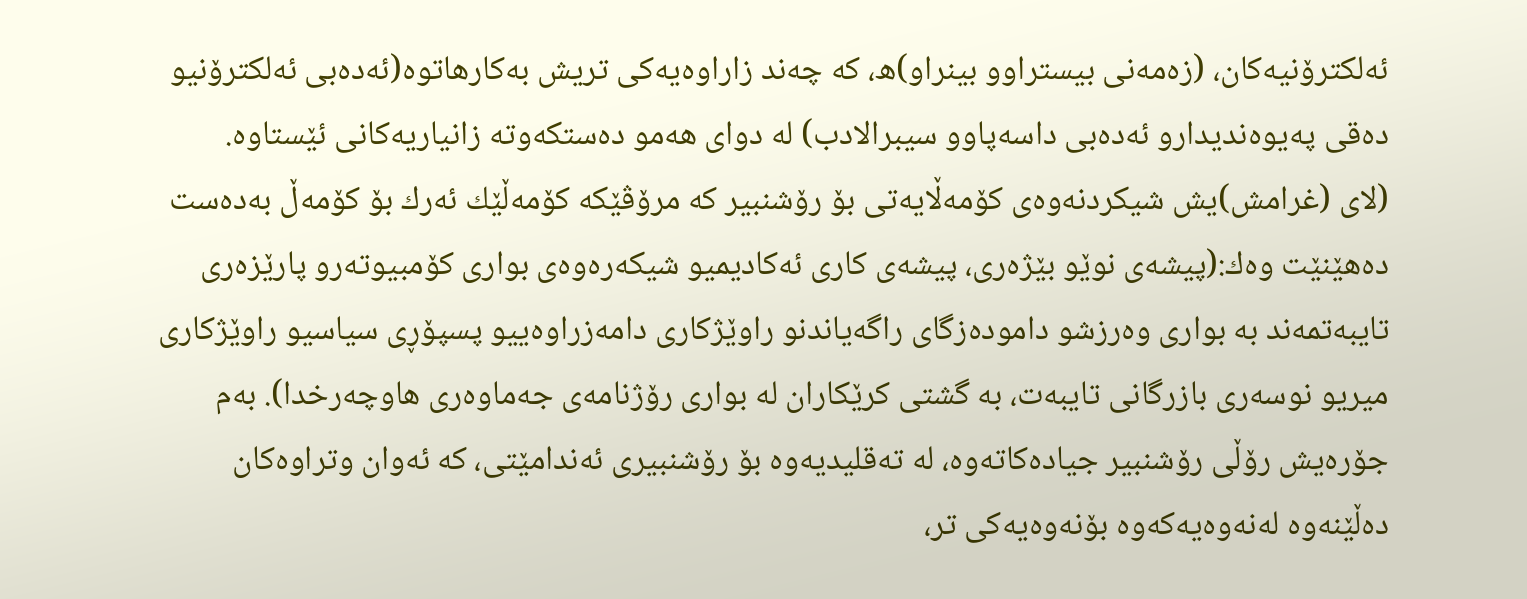ئه‌لكترۆنیه‌كان، (زه‌مه‌نی بیستراوو بینراو)ه‌، كه‌ چه‌ند زاراوه‌یه‌كی تریش به‌كارهاتوه‌(ئه‌ده‌بی ئه‌لكترۆنیو ده‌قی په‌یوه‌ندیدارو ئه‌ده‌بی داسه‌پاوو سیبرالادب) له‌ دوای هه‌مو ده‌ستكه‌وته‌ زانیاریه‌كانی ئێستاوه‌.
(لای (غرامش)یش شیكردنه‌وه‌ی كۆمه‌ڵایه‌تی بۆ رۆشنبیر كه‌ مرۆڤێكه‌ كۆمه‌ڵێك ئه‌رك بۆ كۆمه‌ڵ به‌ده‌ست ده‌هێنێت وه‌ك:(پیشه‌ی نوێو بێژه‌ری، پیشه‌ی كاری ئه‌كادیمیو شیكه‌ره‌وه‌ی بواری كۆمبیوته‌رو پارێزه‌ری تایبه‌تمه‌ند به‌ بواری وه‌رزشو داموده‌زگای راگه‌یاندنو راوێژكاری دامه‌زراوه‌ییو پسپۆڕی سیاسیو راوێژكاری میریو نوسه‌ری بازرگانی تایبه‌ت، به‌ گشتی كرێكاران له‌ بواری رۆژنامه‌ی جه‌ماوه‌ری هاوچه‌رخدا). به‌م جۆره‌یش رۆڵی رۆشنبیر جیاده‌كاته‌وه‌، له‌ ته‌قلیدیه‌وه‌ بۆ رۆشنبیری ئه‌ندامێتی، كه‌ ئه‌وان وتراوه‌كان ده‌ڵێنه‌وه‌ له‌نه‌وه‌یه‌كه‌وه‌ بۆنه‌وه‌یه‌كی تر،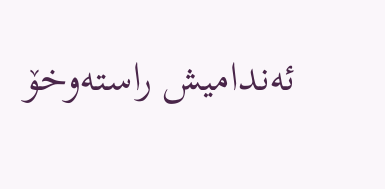ئه‌ندامیش راسته‌وخۆ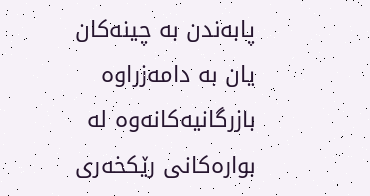پابه‌ندن به‌ چینه‌كان یان به‌ دامه‌زراوه‌ بازرگانیه‌كانه‌وه‌ له‌ بواره‌كانی رێكخه‌ری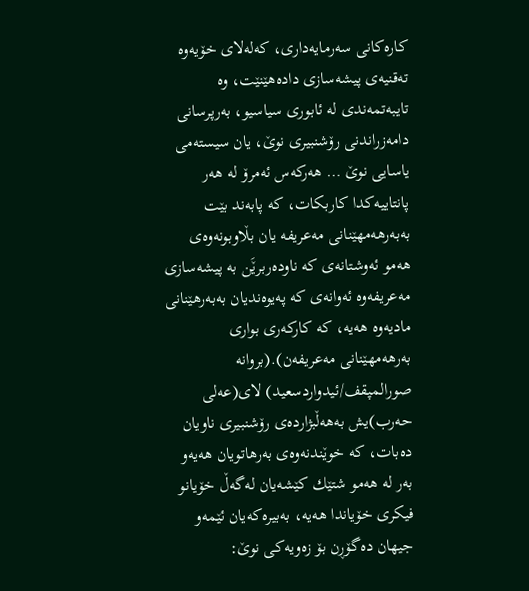كاره‌كانی سه‌رمایه‌داری، كه‌له‌لای خۆیه‌وه‌ ته‌قنیه‌ی پیشه‌سازی داده‌هێنێت، وه‌ تایبه‌تمه‌ندی له‌ ئابوری سیاسیو، به‌رپرسانی دامه‌زراندنی رۆشنبیری نوێ، یان سیسته‌می یاسایی نوێ … هه‌ركه‌س ئه‌مرۆ له‌ هه‌ر پانتاییه‌كدا كاربكات، كه‌ پابه‌ند بێت به‌به‌رهه‌مهێنانی مه‌عریفه‌ یان بڵاوبونه‌وه‌ی هه‌مو ئه‌وشتانه‌ی كه‌ ناوده‌ربرێَن به‌ پیشه‌سازی مه‌عریفه‌وه‌ ئه‌وانه‌ی كه‌ په‌یوه‌ندیان به‌به‌رهێنانی مادیه‌وه‌ هه‌یه‌، كه‌ كاركه‌ری بواری به‌رهه‌مهێنانی مه‌عریفه‌ن).(بروانه‌ صورالمپقف/ئیدواردسعید) لای(عه‌لی حه‌رب)یش به‌هه‌ڵبژارده‌ی رۆشنبیری ناویان ده‌بات، كه‌ خوێندنه‌وه‌ی به‌رهاتویان هه‌یه‌و به‌ر له‌ هه‌مو شتێك كێشه‌یان له‌گه‌ڵ خۆیانو فیكری خۆیاندا هه‌یه‌، به‌بیره‌كه‌یان ئێمه‌و جیهان ده‌گۆڕن بۆ زه‌ویه‌كی نوێ: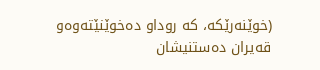(خوێنه‌رێكه‌، كه‌ روداو ده‌خوێنێته‌وه‌و قه‌یران ده‌ستنیشان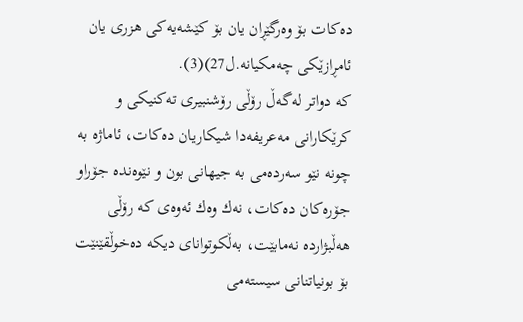ده‌كات بۆ وه‌رگێڕان یان بۆ كێشه‌یه‌كی هزری یان ئامڕازێكی چه‌مكیانه‌.ل27)(3).
كه‌ دواتر له‌گه‌ڵ رۆڵی رۆشنبیری ته‌كنیكی و كرێكارانی مه‌عریفه‌دا شیكاریان ده‌كات، ئاماژه‌ به‌ چونه‌ نێو سه‌رده‌می به‌ جیهانی بون و نێوه‌نده‌ جۆراو جۆره‌كان ده‌كات، نه‌ك وه‌ك ئه‌وه‌ی كه‌ رۆڵی هه‌ڵبژارده‌ نه‌مابێت، به‌ڵكوتوانای دیكه‌ ده‌خوڵقێنێت بۆ بونیاتنانی سیسته‌می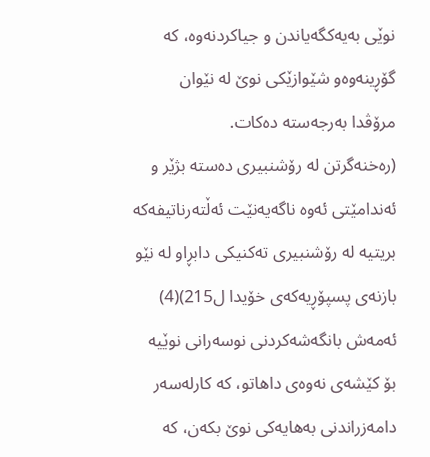نوێی به‌یه‌كگه‌یاندن و جیاكردنه‌وه‌، كه‌ گۆڕینه‌وه‌و شێوازێكی نوێ له‌ نێوان مرۆڤدا به‌رجه‌سته‌ ده‌كات.
(ره‌خنه‌گرتن له‌ رۆشنبیری ده‌سته‌ بژێر و ئه‌ندامێتی ئه‌وه‌ ناگه‌یه‌نێت ئه‌ڵته‌رناتیفه‌كه‌ بریتیه‌ له‌ رۆشنبیری ته‌كنیكی دابڕاو له‌ نێو بازنه‌ی پسپۆڕیه‌كه‌ی خۆیدا ل215)(4)
ئه‌مه‌ش بانگه‌شه‌كردنی نوسه‌رانی نوێیه‌ بۆ كێشه‌ی نه‌وه‌ی داهاتو، كه‌ كارله‌سه‌ر دامه‌زراندنی به‌هایه‌كی نوێ بكه‌ن، كه‌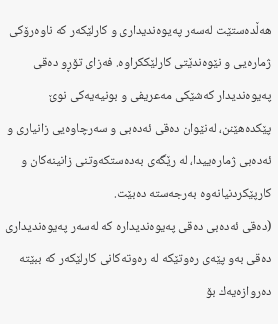هه‌ڵده‌ستێت له‌سه‌ر په‌یوه‌ندیداری و كارلێكه‌ر كه‌ ناوه‌رۆكی ژماره‌یی و نێوه‌ندێتی كارلێككراوه‌. فه‌زای تۆڕو ده‌قی په‌یوه‌ندیدار كه‌شێكی مه‌عریفی و بونیه‌یه‌كی نوێ پێكده‌هێنن، له‌نێوان ده‌قی ئه‌ده‌بی و سه‌رچاوه‌یی زانیاری و ئه‌ده‌بی ژماره‌ییدا، له‌ رێگه‌ی به‌ده‌ستكه‌وتنی زانینه‌كان و كارپێكردنیانه‌وه‌ به‌رجه‌سته‌ ده‌بێت.
(ده‌قی ئه‌ده‌بی ده‌قی په‌یوه‌ندیداره‌ كه‌ له‌سه‌ر په‌یوه‌ندیداری ده‌قی به‌و پێه‌ی ره‌وتێكه‌ له‌ ره‌وته‌كانی كارلێكه‌ر كه‌ ببێته‌ ده‌روازه‌یه‌ك بۆ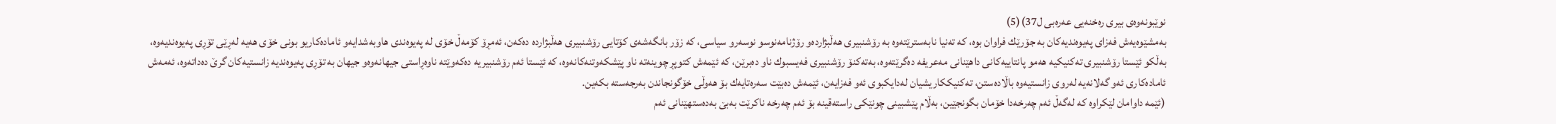نوێبونه‌وه‌ی بیری ره‌خنه‌یی عه‌ره‌بی ل37)(5)
به‌مشێوه‌یه‌ش فه‌زای په‌یوه‌ندیه‌كان به‌ جۆرێك فراوان بوه‌، كه‌ ته‌نیا نابه‌سترێته‌وه‌ به‌ رۆشنبیری هه‌ڵبژارده‌و رۆژنامه‌نوسو نوسه‌رو سیاسی، كه‌ زۆر بانگه‌شه‌ی كۆتایی رۆشنبیری هه‌ڵبژارده‌ ده‌كه‌ن، ئه‌مڕۆ كۆمه‌ڵ خۆی له‌ په‌یوه‌ندی هاوبه‌شدایه‌و ئاماده‌كاریو بونی خۆی هه‌یه‌ له‌ڕێی تۆڕی په‌یوه‌ندیه‌وه‌، به‌ڵكو ئێستا رۆشنبیری ته‌كنیكیه‌ هه‌مو پانتاییه‌كانی داهێنانی مه‌عریفه‌ ده‌گرێته‌وه‌، به‌ته‌كنۆ رۆشنبیری فه‌یسبوك ناو ده‌برێن، كه‌ ئێمه‌ش كتوپڕ چوینه‌ته‌ ناو پێشكه‌وتنه‌كانه‌وه‌، كه‌ ئێستا ئه‌م رۆشنبیریه‌ ده‌كه‌وێته‌ ناوه‌ڕاستی جیهانه‌وه‌و جیهان به‌ تۆڕی په‌یوه‌ندیه‌ زانستیه‌كان گرێ ده‌داته‌وه‌، ئه‌مه‌ش ئاماده‌كاری ئه‌و گه‌لانه‌یه‌ له‌روی زانستیه‌وه‌ باڵاده‌ستن، ته‌كنیككاریشیان له‌دایكبوی ئه‌و فه‌زایه‌ن، ئێمه‌ش ده‌بێت سه‌ره‌تایه‌ك بۆ هه‌وڵی خۆگونجاندن به‌رجه‌سته‌ بكه‌ین.
(ئێمه‌ داوامان لێكراوه‌ كه‌ له‌گه‌ڵ ئه‌م چه‌رخه‌دا خۆمان بگونجێین، به‌ڵام پێشبینی چونێكی راسته‌قینه‌ بۆ ئه‌م چه‌رخه‌ ناكرێت به‌بێ به‌ده‌ستهێنانی ئه‌م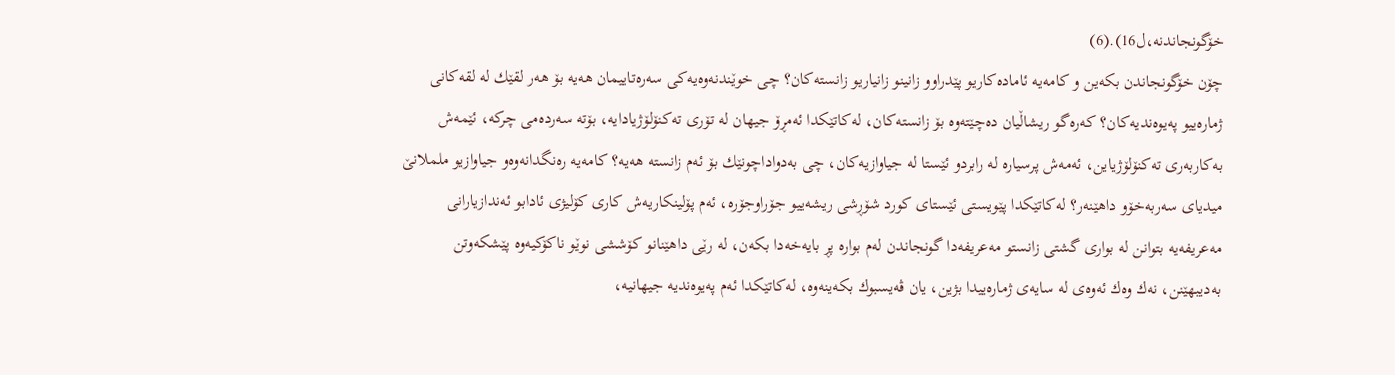خۆگونجاندنه‌،ل16).(6)
چۆن خۆگونجاندن بكه‌ین و كامه‌یه‌ ئاماده‌كاریو پێدراوو زانینو زانیاریو زانسته‌كان؟ چی خوێندنه‌وه‌یه‌كی سه‌ره‌تاییمان هه‌یه‌ بۆ هه‌ر لقێك له‌ لقه‌كانی ژماره‌ییو په‌یوه‌ندیه‌كان؟ كه‌ره‌گو ریشاڵیان ده‌چێته‌وه‌ بۆ زانسته‌كان، له‌كاتێكدا ئه‌مڕۆ جیهان له‌ تۆری ته‌كنۆلۆژیادایه‌، بۆته‌ سه‌رده‌می چركه‌، ئێمه‌ش به‌كاربه‌ری ته‌كنۆلۆژیاین، ئه‌مه‌ش پرسیاره‌ له‌ رابردو ئێستا له‌ جیاوازیه‌كان، چی به‌دواداچونێك بۆ ئه‌م زانسته‌ هه‌یه‌؟ كامه‌یه‌ ره‌نگدانه‌وه‌و جیاوازیو ململانێ میدیای سه‌ربه‌خۆو داهێنه‌ر؟ له‌كاتێكدا پێویستی ئێستای كورد شۆڕشی ریشه‌ییو جۆراوجۆره‌، ئه‌م پۆلینكاریه‌ش كاری كۆلیژی ئادابو ئه‌ندازیارانی مه‌عریفه‌یه‌ بتوانن له‌ بواری گشتی زانستو مه‌عریفه‌دا گونجاندن له‌م بواره‌ پڕ بایه‌خه‌دا بكه‌ن، له‌ رێی داهێنانو كۆششی نوێو ناكۆكیه‌وه‌ پێشكه‌وتن به‌دیبهێنن، نه‌ك وه‌ك ئه‌وه‌ی له‌ سایه‌ی ژماره‌ییدا بژین، یان ڤه‌یسبوك بكه‌ینه‌وه‌، له‌كاتێكدا ئه‌م په‌یوه‌ندیه‌ جیهانیه‌،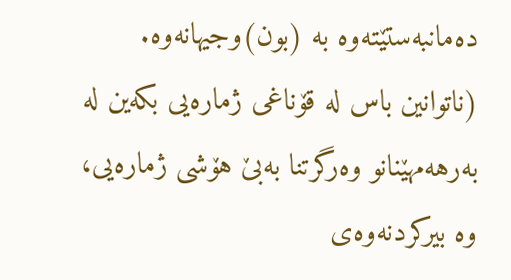ده‌مانبه‌ستێته‌وه‌ به‌ (بون)وجیهانه‌وه‌.
(ناتوانین باس له‌ قۆناغی ژماره‌یی بكه‌ین له‌ به‌رهه‌مهێنانو وه‌رگرتنا به‌بێ هۆشی ژماره‌یی، وه‌ بیركردنه‌وه‌ی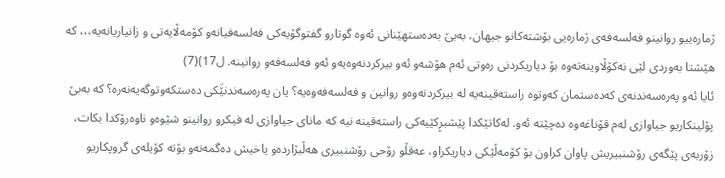ژماره‌ییو روانینو فه‌لسه‌فه‌ی ژماره‌یی بۆشته‌كانو جیهان، به‌بێ به‌ده‌ستهێنانی ئه‌وه‌ گوتارو گفتوگۆیه‌كی فه‌لسه‌فیانه‌و كۆمه‌ڵایه‌تی و زانیاریانه‌یه‌،،، كه‌ هێشتا به‌وردی لێی نه‌كۆڵاوینه‌ته‌وه‌ بۆ دیاریكردنی ره‌وتی ئه‌م هۆشه‌و ئه‌و بیركردنه‌وه‌یه‌و ئه‌و فه‌لسه‌فه‌و روانینه‌. ل17)(7)
ئایا ئه‌و په‌ره‌سه‌ندنه‌ی كه‌ده‌ستمان كه‌وتوه‌ راسته‌قینه‌یه‌ له‌ بیركردنه‌وه‌و روانین و فه‌لسه‌فه‌وه‌یه‌؟ یان په‌ره‌سه‌ندنێَكی ده‌ستكه‌وتوگه‌یه‌نه‌ره‌؟ كه‌ به‌بێ پۆلینكاریو جیاوازی له‌م قۆناغه‌وه‌ ده‌چێته‌ ئه‌و. له‌كاتێكدا پێشبڕكێیه‌كی راسته‌قینه‌ نیه‌ كه‌ مانای جیاوازی له‌ فیكرو روانینو شێوه‌و ناوه‌رۆكدا بكات، زۆربه‌ی پێگه‌ی رۆشنبیریش پاوان كراون بۆ كۆمه‌ڵێكی دیاریكراو، عه‌قڵو رۆحی رۆشنبیری هه‌ڵبژارده‌و یاخیش ده‌گمه‌نه‌و بۆته‌ كۆیله‌ی گروپكاریو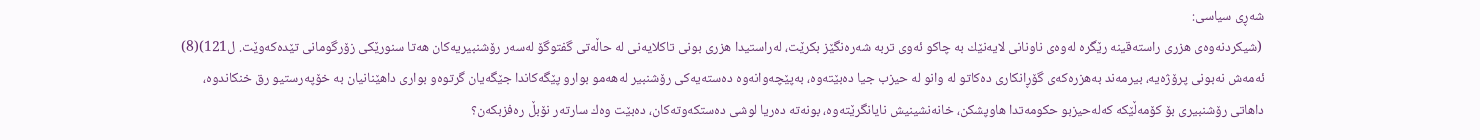شه‌ڕی سیاسی:
 (شیكردنه‌وه‌ی هزری راسته‌قینه‌ رێگره‌ له‌وه‌ی ناونانی لایه‌نێك به‌ چاكو ئه‌وی تربه‌ شه‌ره‌نگێز بكرێت، له‌راستیدا هزری بونی تاكلایه‌نی له‌ حاڵه‌تی گفتوگۆ له‌سه‌ر رۆشنبیریه‌كان هه‌تا سنورێكی زۆرگومانی تێده‌كه‌وێت. ل121)(8)
ئه‌مه‌ش نه‌بونی پرۆژه‌یه‌، بیرمه‌ند به‌هزره‌كه‌ی گۆڕانكاری ده‌كاتو له‌ وانو له‌ حیزب جیا ده‌بێته‌وه‌، به‌پێچه‌وانه‌وه‌ ده‌سته‌یه‌كی رۆشنبیر له‌هه‌مو بوارو پێگه‌كاندا جێگه‌یان گرتوه‌و بواری داهێنانیان به‌ خۆپه‌رستیو رق خنكاندوه‌، داهاتی رۆشنبیری بۆ كۆمه‌ڵێكه‌ كه‌له‌حیزبو حكومه‌تدا هاوپشكن، خانه‌نشینیش نایانگرێته‌وه‌، بونه‌ته‌ ده‌ریا لوشی ده‌ستكه‌وته‌كان، ده‌بێت وه‌ك سارته‌ر نۆبڵ ره‌فزبكه‌ن؟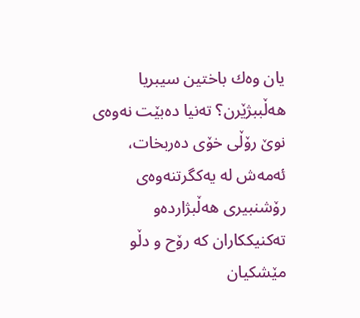یان وه‌ك باختین سیبریا هه‌ڵببژێرن؟ ته‌نیا ده‌بێت نه‌وه‌ی نوێ رۆڵی خۆی ده‌ربخات، ئه‌مه‌ش له‌ یه‌كگرتنه‌وه‌ی رۆشنبیری هه‌ڵبژارده‌و ته‌كنیككاران كه‌ رۆح و دڵو مێشكیان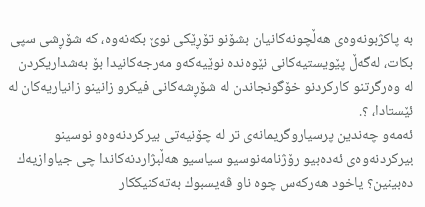به‌ پاكژبونه‌وه‌ی هه‌ڵچونه‌كانیان بشۆنو تۆڕێكی نوێ بكه‌نه‌وه‌، كه‌ شۆڕشی سپی بكات، له‌گه‌ڵ پێویستیه‌كانی نێوه‌نده‌ نوێیه‌كه‌و مه‌رجه‌كانیدا بۆ به‌شداریكردن له‌ وه‌رگرتنو كاركردنو خۆگونجاندن له‌ شۆڕشه‌كانی فیكرو زانینو زانیاریه‌كان له‌ ئێستادا، ؟.
ئه‌مه‌و چه‌ندین پرسیاروگریمانه‌ی تر له‌ چۆنیه‌تی بیركردنه‌وه‌و نوسینو بیركردنه‌وه‌ی ئه‌ده‌بیو رۆژنامه‌نوسیو سیاسیو هه‌ڵبژاردنه‌كاندا چی جیاوازیه‌ك ده‌بینین؟ یاخود هه‌ركه‌س چوه‌ ناو ڤه‌یسبوك به‌ته‌كنیككار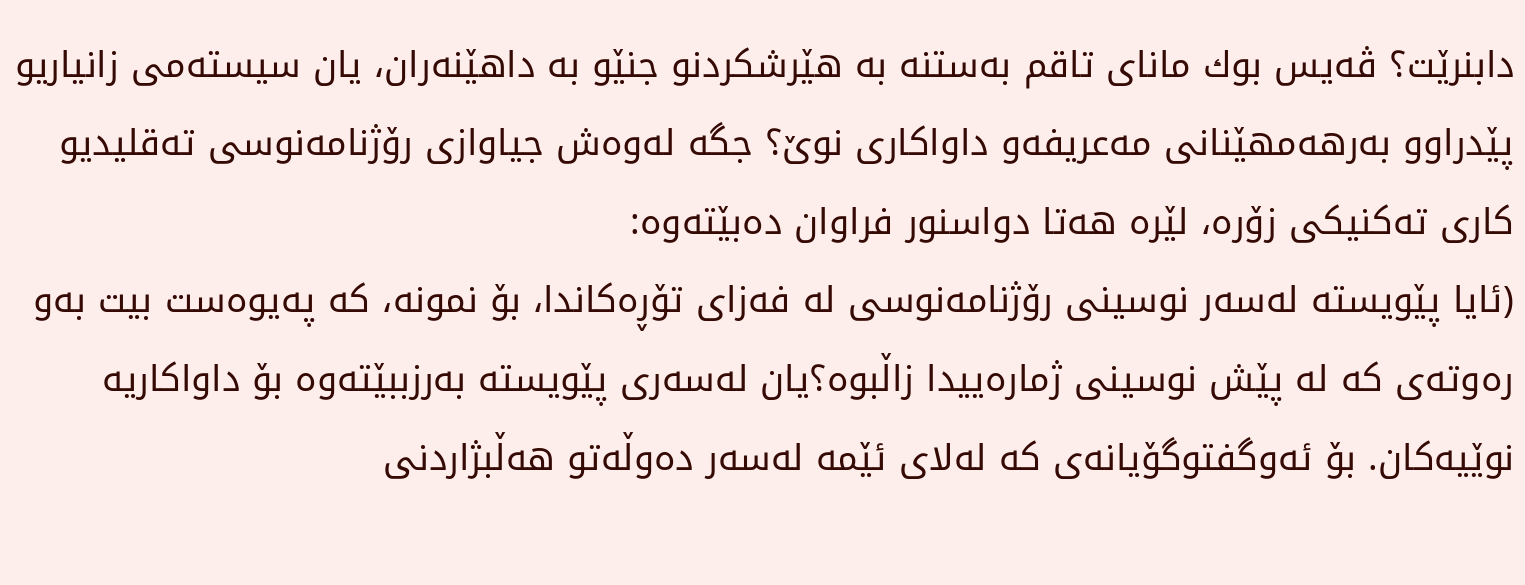دابنرێت؟ ڤه‌یس بوك مانای تاقم به‌ستنه‌ به‌ هێرشكردنو جنێو به‌ داهێنه‌ران، یان سیسته‌می زانیاریو پێدراوو به‌رهه‌مهێنانی مه‌عریفه‌و داواكاری نوێ؟ جگه‌ له‌وه‌ش جیاوازی رۆژنامه‌نوسی ته‌قلیدیو كاری ته‌كنیكی زۆره‌، لێره‌ هه‌تا دواسنور فراوان ده‌بێته‌وه‌:
(ئایا پێویسته‌ له‌سه‌ر نوسینی رۆژنامه‌نوسی له‌ فه‌زای تۆڕه‌كاندا، بۆ نمونه‌، كه‌ په‌یوه‌ست بیت به‌و ره‌وته‌ی كه‌ له‌ پێش نوسینی ژماره‌ییدا زاڵبوه‌؟یان له‌سه‌ری پێویسته‌ به‌رزببێته‌وه‌ بۆ داواكاریه‌ نوێیه‌كان. بۆ ئه‌وگفتوگۆیانه‌ی كه‌ له‌لای ئێمه‌ له‌سه‌ر ده‌وڵه‌تو هه‌ڵبژاردنی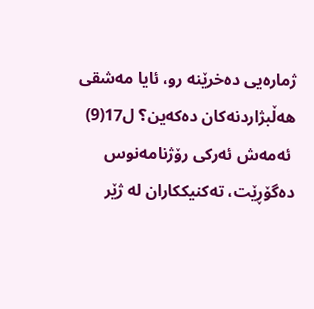ژماره‌یی ده‌خرێنه‌ رو، ئایا مه‌شقی هه‌ڵبژاردنه‌كان ده‌كه‌ین؟ ل17(9)
 ئه‌مه‌ش ئه‌ركی رۆژنامه‌نوس ده‌گۆڕێت، ته‌كنیككاران له‌ ژێر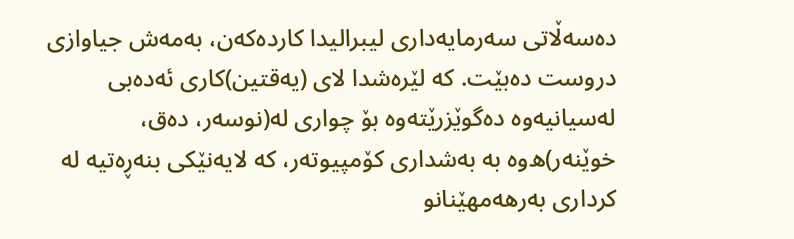ده‌سه‌ڵاتی سه‌رمایه‌داری لیبرالیدا كارده‌كه‌ن، به‌مه‌ش جیاوازی دروست ده‌بێت. كه‌ لێره‌شدا لای (یه‌قتین)كاری ئه‌ده‌بی له‌سیانیه‌وه‌ ده‌گوێزرێته‌وه‌ بۆ چواری له‌(نوسه‌ر، ده‌ق، خوێنه‌ر)ه‌وه‌ به‌ به‌شداری كۆمپیوته‌ر، كه‌ لایه‌نێكی بنه‌ڕه‌تیه‌ له‌ كرداری به‌رهه‌مهێنانو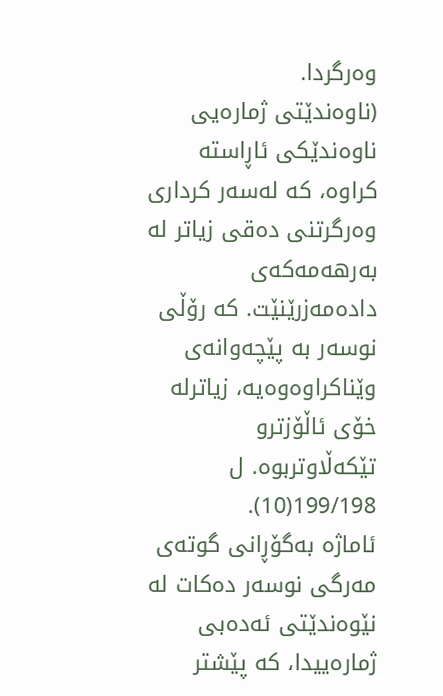وه‌رگردا.
(ناوه‌ندێتی ژماره‌یی ناوه‌ندێكی ئاڕاسته‌ كراوه‌، كه‌ له‌سه‌ر كرداری وه‌رگرتنی ده‌قی زیاتر له‌ به‌رهه‌مه‌كه‌ی داده‌مه‌زرێنێت. كه‌ رۆڵی نوسه‌ر به‌ پێچه‌وانه‌ی وێناكراوه‌وه‌یه‌، زیاترله‌ خۆی ئاڵۆزترو تێكه‌ڵاوتربوه‌. ل 199/198(10).
ئاماژه‌ به‌گۆڕانی گوته‌ی مه‌رگی نوسه‌ر ده‌كات له‌ نێوه‌ندێتی ئه‌ده‌بی ژماره‌ییدا، كه‌ پێشتر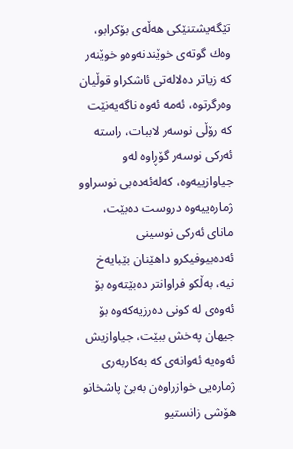تێگه‌یشتنێكی هه‌ڵه‌ی بۆكرابو، وه‌ك گوته‌ی خوێندنه‌وه‌و خوێنه‌ر كه‌ زیاتر ده‌لاله‌تی ئاشكراو قوڵیان وه‌رگرتوه‌، ئه‌مه‌ ئه‌وه‌ ناگه‌یه‌نێت كه‌ رۆڵی نوسه‌ر لاببات، راسته‌ ئه‌ركی نوسه‌ر گۆڕاوه‌ له‌و جیاوازییه‌وه‌، كه‌له‌ئه‌ده‌بی نوسراوو ژماره‌ییه‌وه‌ دروست ده‌بێت، مانای ئه‌ركی نوسینی ئه‌ده‌بیوفیكرو داهێنان بێبایه‌خ نیه‌، به‌ڵكو فراوانتر ده‌بێته‌وه‌ بۆ ئه‌وه‌ی له‌ كونی ده‌رزیه‌كه‌وه‌ بۆ جیهان په‌خش ببێت، جیاوازیش ئه‌وه‌یه‌ ئه‌وانه‌ی كه‌ به‌كاربه‌ری ژماره‌یی خوازراوه‌ن به‌بێ پاشخانو هۆشی زانستیو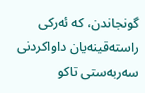گونجاندن، كه‌ ئه‌ركی راسته‌قینه‌یان داواكردنی سه‌ربه‌ستی تاكو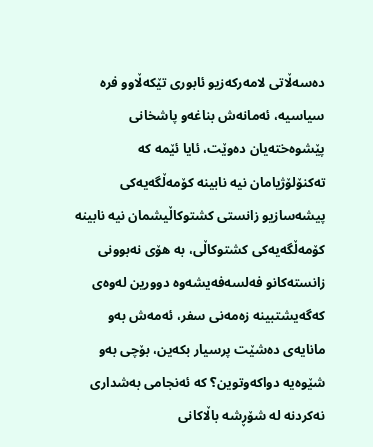ده‌سه‌ڵاتی لامه‌ركه‌زیو ئابوری تێكه‌ڵاوو فره‌ سیاسیه‌، ئه‌مانه‌ش بناغه‌و پاشخانی پێشوه‌خته‌یان ده‌وێت، ئایا ئێمه‌ كه‌ ته‌كنۆلۆژیامان نیه‌ نابینه‌ كۆمه‌ڵگه‌یه‌كی پیشه‌سازیو زانستی كشتوكاڵیشمان نیه‌ نابینه‌ كۆمه‌ڵگه‌یه‌كی كشتوكاڵی، به‌ هۆی نه‌بوونی زانسته‌كانو فه‌لسه‌فه‌یشه‌وه‌ دوورین له‌وه‌ی كه‌گه‌یشتبینه‌ زه‌مه‌نی سفر، ئه‌مه‌ش به‌و مانایه‌ی ده‌شێت پرسیار بكه‌ین، بۆچی به‌و شێوه‌یه‌ دواكه‌وتوین؟ كه‌ ئه‌نجامی به‌شداری نه‌كردنه‌ له‌ شۆڕشه‌ باڵاكانی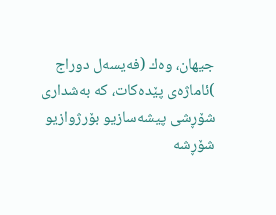جیهان، وه‌ك (فه‌یسه‌ل دوراج )ئاماژه‌ی پێده‌كات، كه‌ به‌شداری شۆڕشی پیشه‌سازیو بۆرژوازیو شۆڕشه‌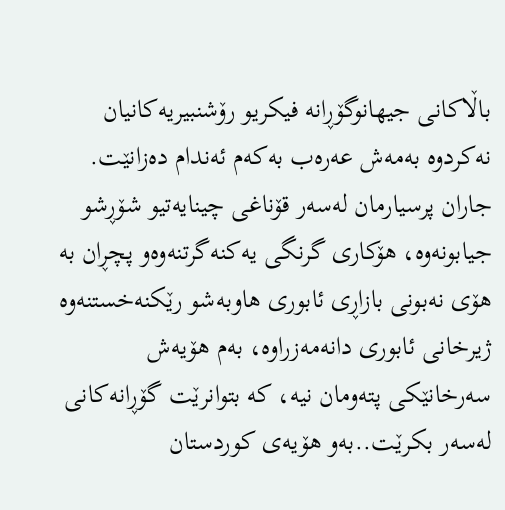باڵاكانی جیهانوگۆڕانه‌ فیكریو رۆشنبیریه‌كانیان نه‌كردوه‌ به‌مه‌ش عه‌ره‌ب به‌كه‌م ئه‌ندام ده‌زانێت.
جاران پرسیارمان له‌سه‌ر قۆناغی چینایه‌تیو شۆڕشو جیابونه‌وه‌، هۆكاری گرنگی یه‌كنه‌گرتنه‌وه‌و پچڕان به‌ هۆی نه‌بونی بازاڕی ئابوری هاوبه‌شو رێكنه‌خستنه‌وه‌ ژیرخانی ئابوری دانه‌مه‌زراوه‌، به‌م هۆیه‌ش سه‌رخانێكی پته‌ومان نیه‌، كه‌ بتوانرێت گۆڕانه‌كانی له‌سه‌ر بكرێت..به‌و هۆیه‌ی كوردستان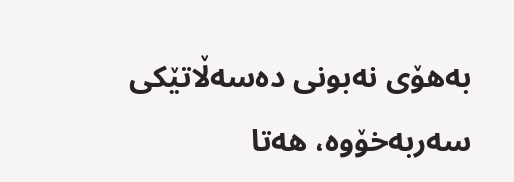به‌هۆی نه‌بونی ده‌سه‌ڵاتێكی سه‌ربه‌خۆوه‌، هه‌تا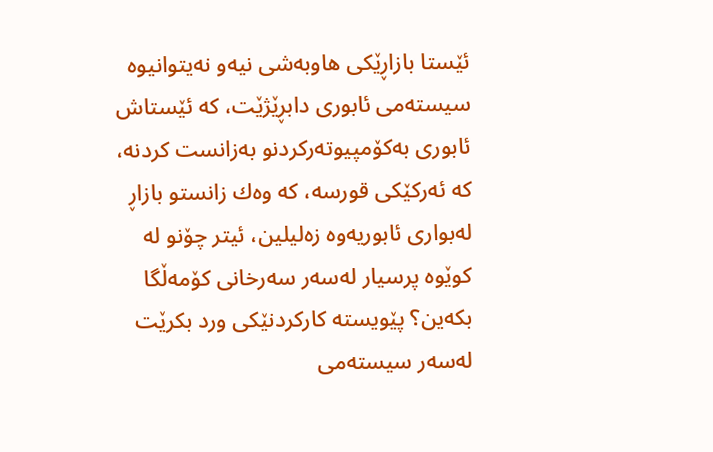ئێستا بازاڕێكی هاوبه‌شی نیه‌و نه‌یتوانیوه‌ سیسته‌می ئابوری دابڕێژێت، كه‌ ئێستاش ئابوری به‌كۆمپیوته‌ركردنو به‌زانست كردنه‌، كه‌ ئه‌ركێكی قورسه‌، كه‌ وه‌ك زانستو بازاڕ له‌بواری ئابوریه‌وه‌ زه‌لیلین، ئیتر چۆنو له‌ كوێوه‌ پرسیار له‌سه‌ر سه‌رخانی كۆمه‌ڵگا بكه‌ین؟ پێویسته‌ كاركردنێكی ورد بكرێت له‌سه‌ر سیسته‌می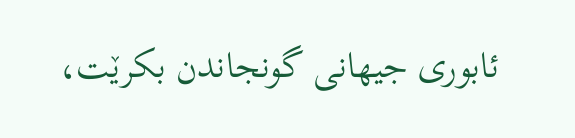ئابوری جیهانی گونجاندن بكرێت،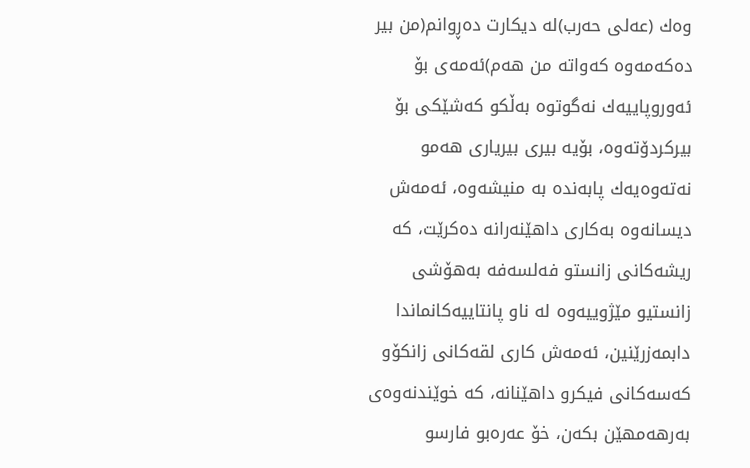وه‌ك (عه‌لی حه‌رب)له‌ دیكارت ده‌ڕوانم(من بیر ده‌كه‌مه‌وه‌ كه‌واته‌ من هه‌م)ئه‌مه‌ی بۆ ئه‌وروپاییه‌ك نه‌گوتوه‌ به‌ڵكو كه‌شێكی بۆ بیركردۆته‌وه‌، بۆیه‌ بیری بیریاری هه‌مو نه‌ته‌وه‌یه‌ك پابه‌نده‌ به‌ منیشه‌وه‌، ئه‌مه‌ش دیسانه‌وه‌ به‌كاری داهێنه‌رانه‌ ده‌كرێت، كه‌ ریشه‌كانی زانستو فه‌لسه‌فه‌ به‌هۆشی زانستیو مێژوییه‌وه‌ له‌ ناو پانتاییه‌كانماندا دابمه‌زرێنین، ئه‌مه‌ش كاری لقه‌كانی زانكۆو كه‌سه‌كانی فیكرو داهێنانه‌، كه‌ خوێندنه‌وه‌ی به‌رهه‌مهێن بكه‌ن، خۆ عه‌ره‌بو فارسو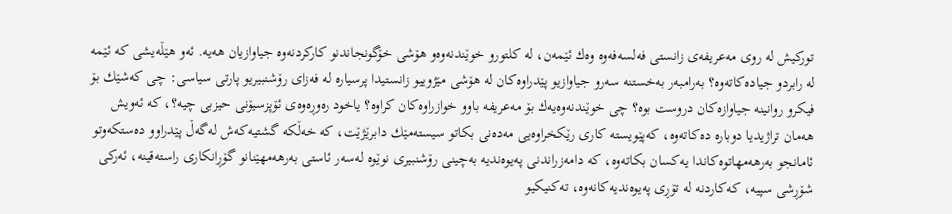توركیش له‌ روی مه‌عریفه‌ی زانستی فه‌لسه‌فه‌وه‌ وه‌ك ئێمه‌ن، له‌ كلتورو خوێندنه‌وه‌و هۆشی خۆگونجاندنو كاركردنه‌وه‌ جیاوازیان هه‌یه‌. ئه‌و هێڵه‌یشی كه‌ ئێمه‌ له‌ رابردو جیاده‌كاته‌وه‌؟ به‌رامبه‌ر به‌خستنه‌ سه‌رو جیاوازیو پێدراوه‌كان له‌ هۆشی مێژوییو زانستیدا پرسیاره‌ له‌ فه‌زای رۆشنبیریو پارتی سیاسی: چی كه‌شێك بۆ فیكرو روانینه‌ جیاوازه‌كان دروست بوه‌؟ چی خوێندنه‌وه‌یه‌ك بۆ مه‌عریفه‌ باوو خوازراوه‌كان كراوه‌؟ یاخود ره‌وڕه‌وه‌ی ئۆپزسیۆنی حیزبی چیه‌؟، كه‌ ئه‌ویش هه‌مان تراژیدیا دوباره‌ ده‌كاته‌وه‌، كه‌پێویسته‌ كاری رێكخراوه‌یی مه‌ده‌نی بكاتو سیسته‌مێك دابرێژێت، كه‌ خه‌ڵكه‌ گشتیه‌كه‌ش له‌گه‌ڵ پێدراوو ده‌ستكه‌وتو ئامانجو به‌رهه‌مهاتوه‌كاندا یه‌كسان بكاته‌وه‌، كه‌ دامه‌زراندنی په‌یوه‌ندیه‌ به‌چینی رۆشنبیری نوێوه‌ له‌سه‌ر ئاستی به‌رهه‌مهێنانو گۆڕانكاری راسته‌قینه‌، ئه‌ركی شۆڕشی سپیه‌، كه‌كاردنه‌ له‌ تۆڕی په‌یوه‌ندیه‌كانه‌وه‌، ته‌كنیكیو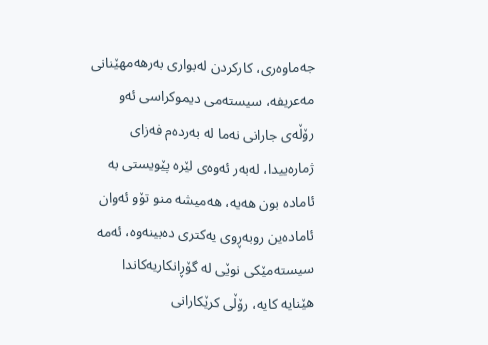جه‌ماوه‌ری، كاركردن له‌بواری به‌رهه‌مهێنانی مه‌عریفه‌، سیسته‌می دیموكراسی ئه‌و رۆڵه‌ی جارانی نه‌ما له‌ به‌رده‌م فه‌زای ژماره‌ییدا، له‌به‌ر ئه‌وه‌ی لێره‌ پێویستی به‌ ئاماده‌ بون هه‌یه‌، هه‌میشه‌ منو تۆو ئه‌وان ئاماده‌ین روبه‌ڕوی یه‌كتری ده‌بینه‌وه‌، ئه‌مه‌ سیسته‌مێكی نوێی له‌ گۆڕانكاریه‌كاندا هێنایه‌ كایه‌، رۆڵی كرێكارانی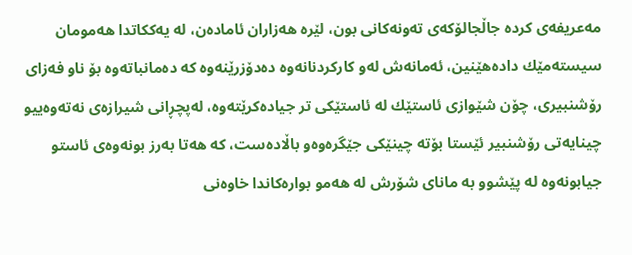مه‌عریفه‌ی كرده‌ جاڵجالۆكه‌ی ته‌ونه‌كانی بون، لێره‌ هه‌زاران ئاماده‌ن، له‌ یه‌ككاتدا هه‌مومان سیسته‌مێك داده‌هێنین، ئه‌مانه‌ش له‌و كاركردنانه‌وه‌ ده‌دۆزرێنه‌وه‌ كه‌ ده‌مانباته‌وه‌ بۆ ناو فه‌زای رۆشنبیری، چۆن شێوازی ئاستێك له‌ ئاستێكی تر جیاده‌كرێته‌وه‌، له‌پچڕانی شیرازه‌ی نه‌ته‌وه‌ییو چینایه‌تی رۆشنبیر ئێستا بۆته‌ چینێكی جێگره‌وه‌و باڵاده‌ست، كه‌ هه‌تا به‌رز بونه‌وه‌ی ئاستو جیابونه‌وه‌ له‌ پێشوو به‌ مانای شۆرش له‌ هه‌مو بواره‌كاندا خاوه‌نی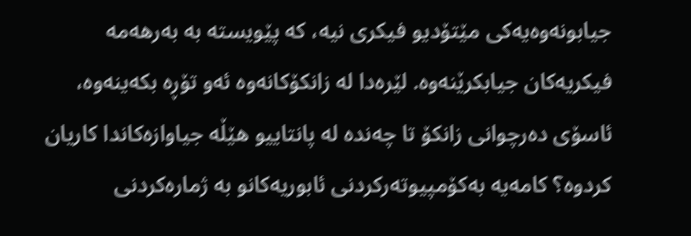جیابونه‌وه‌یه‌كی مێتۆدیو فیكری نیه‌، كه‌ پێویسته‌ به‌ به‌رهه‌مه‌ فیكریه‌كان جیابكرێنه‌وه‌. لێره‌دا له‌ زانكۆكانه‌وه‌ ئه‌و تۆڕه‌ بكه‌ینه‌وه‌، ئاسۆی ده‌رچوانی زانكۆ تا چه‌نده‌ له‌ پانتاییو هێڵه‌ جیاوازه‌كاندا كاریان كردوه‌؟ كامه‌یه‌ به‌كۆمپیوته‌ركردنی ئابوریه‌كانو به‌ ژماره‌كردنی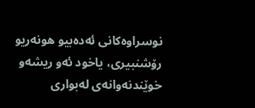نوسراوه‌كانی ئه‌ده‌بیو هونه‌ریو رۆشنبیری، یاخود ئه‌و ریشه‌و خوێندنه‌وانه‌ی له‌بواری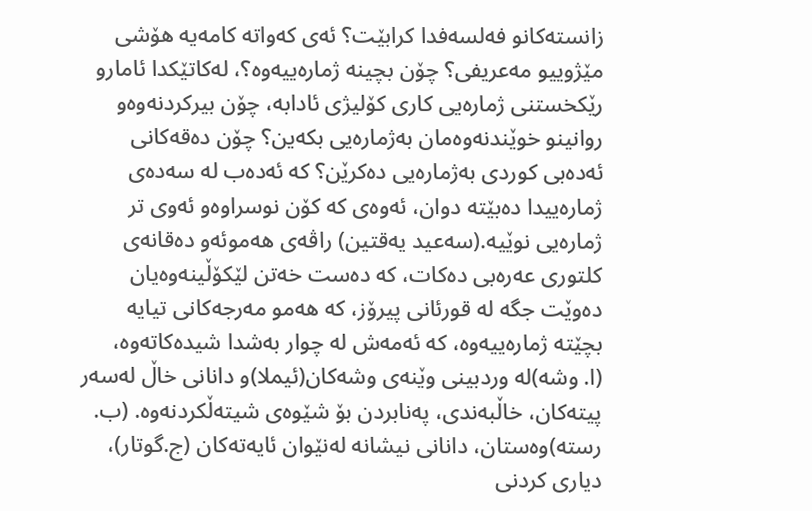زانسته‌كانو فه‌لسه‌فدا كرابێت؟ ئه‌ی كه‌واته‌ كامه‌یه‌ هۆشی مێژوییو مه‌عریفی؟ چۆن بچینه‌ ژماره‌ییه‌وه‌؟، له‌كاتێكدا ئامارو رێكخستنی ژماره‌یی كاری كۆلیژی ئادابه‌، چۆن بیركردنه‌وه‌و روانینو خوێندنه‌وه‌مان به‌ژماره‌یی بكه‌ین؟ چۆن ده‌قه‌كانی ئه‌ده‌بی كوردی به‌ژماره‌یی ده‌كرێن؟ كه‌ ئه‌ده‌ب له‌ سه‌ده‌ی ژماره‌ییدا ده‌بێته‌ دوان، ئه‌وه‌ی كه‌ كۆن نوسراوه‌و ئه‌وی تر ژماره‌یی نوێیه‌.(سه‌عید یه‌قتین) راڤه‌ی هه‌موئه‌و ده‌قانه‌ی كلتوری عه‌ره‌بی ده‌كات، كه‌ ده‌ست خه‌تن لێكۆڵینه‌وه‌یان ده‌وێت جگه‌ له‌ قورئانی پیرۆز، كه‌ هه‌مو مه‌رجه‌كانی تیایه‌ بچێته‌ ژماره‌ییه‌وه‌، كه‌ ئه‌مه‌ش له‌ چوار به‌شدا شیده‌كاته‌وه‌،
(ا. وشه‌)له‌ وردبینی وێنه‌ی وشه‌كان(ئیملا)و دانانی خاڵ له‌سه‌ر پیته‌كان، خاڵبه‌ندی، په‌نابردن بۆ شێوه‌ی شیته‌ڵكردنه‌وه‌. (ب. رسته‌)وه‌ستان، دانانی نیشانه‌ له‌نێوان ئایه‌ته‌كان (ج.گوتار)، دیاری كردنی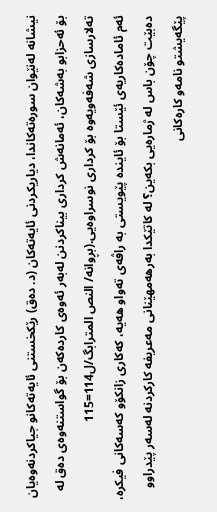نیشانه‌ له‌نێوان سوره‌ته‌كاندا، دیاریكردنی ئایه‌ته‌كان (د. ده‌ق) رێكخستنی ئایه‌ته‌كانو جیاكردنه‌وه‌یان بۆ ئه‌حزابو به‌شه‌كان، ئه‌مانه‌ش كرداری بیناكردنن له‌به‌ر ئه‌وه‌ی كارده‌كه‌ن بۆ گواستنه‌وه‌ی ده‌ق له‌ ته‌لارسازی شه‌فه‌ویه‌وه‌ بۆ كرداری نوسراوه‌یی.(بڕوانه‌/ النص المترابگ/ل114=115
ئه‌م ئاماده‌كاریه‌ی ئێستا بۆ ئاینده‌ پێویستی به‌ راڤه‌ی ته‌واو هه‌یه‌، كه‌كاری زانكۆو كه‌سه‌كانی فیكره‌، ده‌بێت چۆن باس له‌ ژماره‌یی بكه‌ین؟ له‌ كاتێكدا به‌رهه‌مهێنانی مه‌عریفه‌ كاركردنه‌ له‌سه‌ر پێدراوو پێگه‌یشتو نامه‌و كاره‌كانی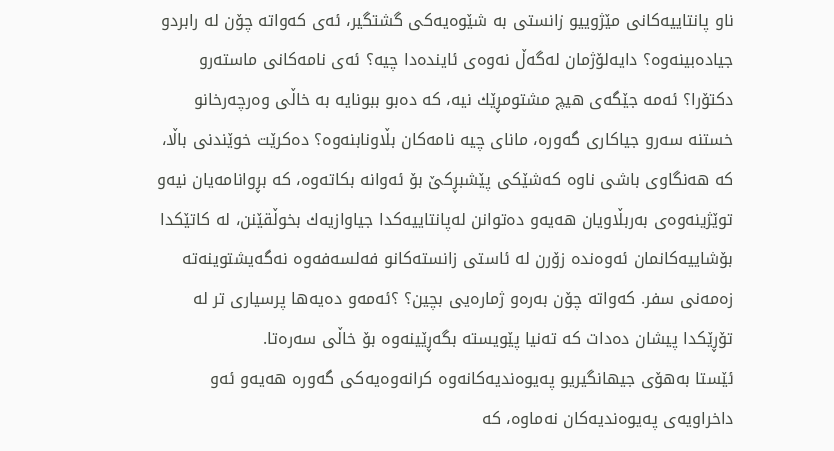ناو پانتاییه‌كانی مێژوییو زانستی به‌ شێوه‌یه‌كی گشتگیر، ئه‌ی كه‌واته‌ چۆن له‌ رابردو جیاده‌بینه‌وه‌؟ دایه‌لۆژمان له‌گه‌ڵ نه‌وه‌ی ئاینده‌دا چیه‌؟ ئه‌ی نامه‌كانی ماسته‌رو دكتۆرا؟ ئه‌مه‌ جێگه‌ی هیچ مشتومڕێك نیه‌، كه‌ ده‌بو ببونایه‌ به‌ خاڵی وه‌رچه‌رخانو خستنه‌ سه‌رو جیاكاری گه‌وره‌، مانای چیه‌ نامه‌كان بڵاونابنه‌وه‌؟ ده‌كرێت خوێندنی باڵا، كه‌ هه‌نگاوی باشی ناوه‌ كه‌شێكی پێشبڕكێ بۆ ئه‌وانه‌ بكاته‌وه‌، كه‌ بڕوانامه‌یان نیه‌و توێژینه‌وه‌ی به‌ربڵاویان هه‌یه‌و ده‌توانن له‌پانتاییه‌كدا جیاوازیه‌ك بخوڵقێنن، له‌ كاتێكدا بۆشاییه‌كانمان ئه‌وه‌نده‌ زۆرن له‌ ئاستی زانسته‌كانو فه‌لسه‌فه‌وه‌ نه‌گه‌یشتوینه‌ته‌ زه‌مه‌نی سفر. كه‌واته‌ چۆن به‌ره‌و ژماره‌یی بچین؟ ؟ئه‌مه‌و ده‌یه‌ها پرسیاری تر له‌ تۆڕێكدا پیشان ده‌دات كه‌ ته‌نیا پێویسته‌ بگه‌ڕێینه‌وه‌ بۆ خاڵی سه‌ره‌تا.
ئێستا به‌هۆی جیهانگیریو په‌یوه‌ندیه‌كانه‌وه‌ كرانه‌وه‌یه‌كی گه‌وره‌ هه‌یه‌و ئه‌و داخراویه‌ی په‌یوه‌ندیه‌كان نه‌ماوه‌، كه‌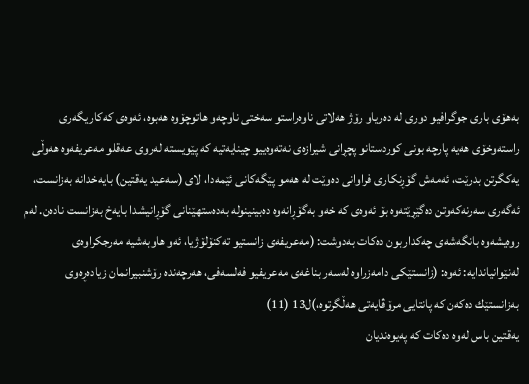به‌هۆی باری جوگرافیو دوری له‌ ده‌ریاو رۆژ هه‌لاتی ناوه‌راستو سه‌ختی ناوچه‌و هاتوچۆوه‌ هه‌بوه‌، ئه‌وه‌ی كه‌كاریگه‌ری راسته‌وخۆی هه‌یه‌ پارچه‌ بونی كوردستانو پچڕانی شیرازه‌ی نه‌ته‌وه‌ییو چینایه‌تیه‌ كه‌ پێویسته‌ له‌روی عه‌قلو مه‌عریفه‌وه‌ هه‌وڵی یه‌كگرتن بدرێت، ئه‌مه‌ش گۆڕنكاری فراوانی ده‌وێت له‌ هه‌مو پێگه‌كانی ئێمه‌دا، لای (سه‌عید یه‌قتین) بایه‌خدانه‌ به‌زانست، ئه‌گه‌ری سه‌رنه‌كه‌وتن ده‌گێڕێته‌وه‌ بۆ ئه‌وه‌ی كه‌ خه‌و به‌گۆڕانه‌وه‌ ده‌بینینوله‌ به‌ده‌ستهێنانی گۆڕانیشدا بایه‌خ به‌زانست ناده‌ن. له‌م روه‌یشه‌وه‌ بانگه‌شه‌ی چه‌كداربون ده‌كات به‌دوشت: (مه‌عریفه‌ی زانستیو ته‌كنۆلۆژیا، ئه‌و هاوبه‌شیه‌ مه‌رجكراوه‌ی له‌نێوانیاندایه‌: ئه‌وه‌: (زانستێكی دامه‌زراوه‌ له‌سه‌ر بناغه‌ی مه‌عریفیو فه‌لسه‌فی، هه‌رچه‌نده‌ رۆشنبیرانمان زیاده‌ڕه‌وی به‌زانستێك ده‌كه‌ن كه‌ پانتایی مرۆڤایه‌تی هه‌ڵگرتوه‌،)ل13 (11)
یه‌قتین باس له‌وه‌ ده‌كات كه‌ په‌یوه‌ندیان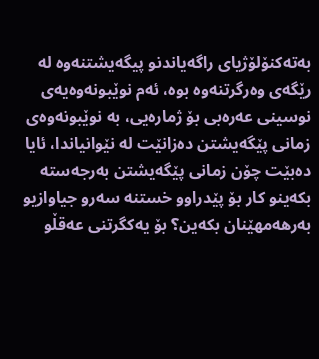به‌ته‌كنۆلۆژیای راگه‌یاندنو پیگه‌یشتنه‌وه‌ له‌ رێگه‌ی وه‌رگرتنه‌وه‌ بوه‌، ئه‌م نوێبونه‌وه‌یه‌ی نوسینی عه‌ره‌بی بۆ ژماره‌یی، به‌ نوێبونه‌وه‌ی زمانی پێگه‌یشتن ده‌زانێت له‌ نێوانیاندا، ئایا ده‌بێت چۆن زمانی پێگه‌یشتن به‌رجه‌سته‌ بكه‌ینو كار بۆ پێدراوو خستنه‌ سه‌رو جیاوازیو به‌رهه‌مهێنان بكه‌ین؟ بۆ یه‌كگرتنی عه‌قڵو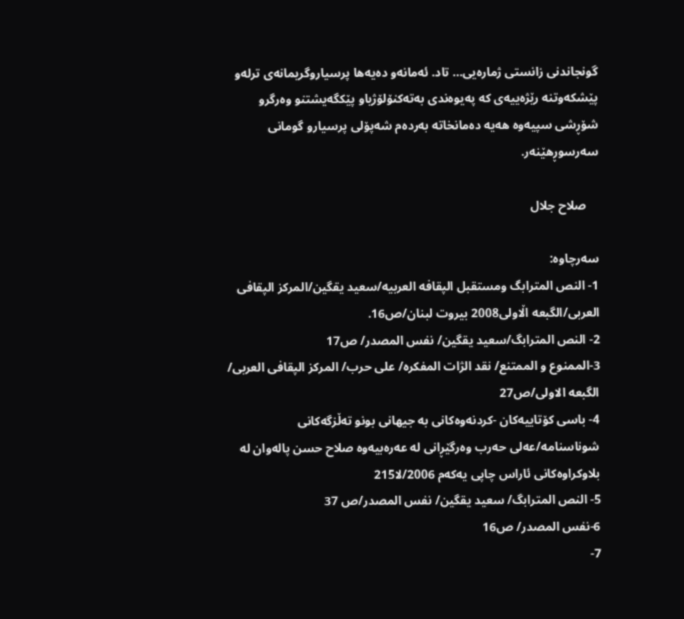گونجاندنی زانستی ژماره‌یی… تاد. ئه‌مانه‌و ده‌یه‌ها پرسیاروگریمانه‌ی ترله‌و پێشكه‌وتنه‌ رێژه‌ییه‌ی كه‌ په‌یوه‌ندی به‌ته‌كنۆلۆژیاو پێكگه‌یشتنو وه‌رگرو شۆڕشی سپیه‌وه‌ هه‌یه‌ ده‌مانخاته‌ به‌رده‌م شه‌پۆلی پرسیارو گومانی سه‌رسوڕهێنه‌ر.

    صلاح جلال

سه‌رچاوه‌:
1- النص المترابگ ومستقبل الپقافه‌ العربیه‌/سعید یقگین/المركز الپقافی العربی/الگبعه‌ اڵاولی2008 بیروت لبنان/ص16.
2- النص المترابگ/سعید یقگین/ نفس المصدر/ ص17
3-الممنوع و الممتنع/ نقد الژات المفكره‌/ علی حرب/ المركز الپقافی العربی/ الگبعه‌ الاولی/ص27
4- باسی كۆتاییه‌كان -كردنه‌وه‌كانی به‌ جیهانی بونو ته‌ڵزگه‌كانی شوناسنامه‌/عه‌لی حه‌رب وه‌رگێڕانی له‌ عه‌ره‌بیه‌وه‌ صلاح حسن پاله‌وان له‌ بلاوكراوه‌كانی ئاراس چاپی یه‌كه‌م 2006/لا215
5- النص المترابگ/ سعید یقگین/ نفس المصدر/ص 37
6-نفس المصدر/ ص16
7-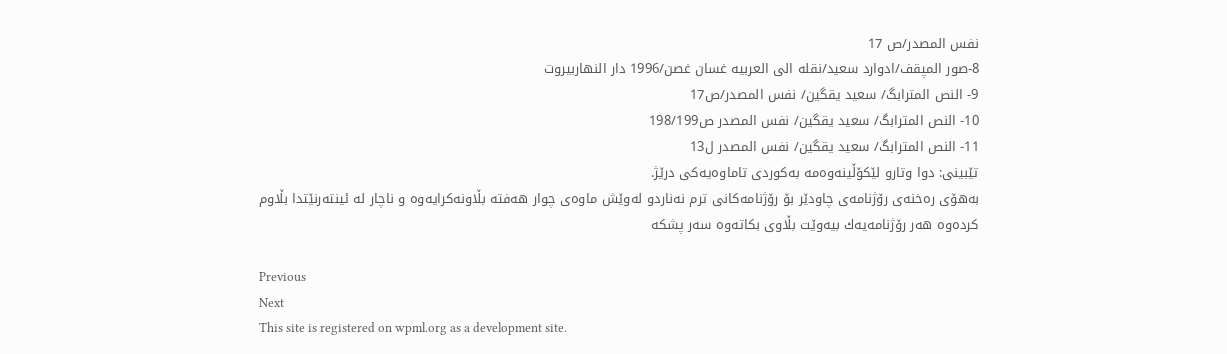نفس المصدر/ص 17
8-صور المپقف/ادوارد سعید/نقله الی العربیه‌ غسان غصن/1996 دار النهاربیروت
9- النص المترابگ/ سعید یقگین/ نفس المصدر/ص17
10- النص المترابگ/ سعید یقگین/ نفس المصدر ص198/199
11- النص المترابگ/ سعید یقگین/ نفس المصدر ل13
تێبینی: دوا وتارو لێكۆڵینه‌وه‌مه‌ به‌كوردی تاماوه‌یه‌كی درێژ.
به‌هۆی ره‌خنه‌ی رۆژنامه‌ی چاودێر بۆ رۆژنامه‌كانی ترم نه‌ناردو له‌وێش ماوه‌ی چوار هه‌فته‌ بڵاونه‌كرایه‌وه‌ و ناچار له‌ ئینته‌رنێتدا بڵاوم كرده‌وه‌ هه‌ر رۆژنامه‌یه‌ك بیه‌وێت بڵاوی بكاته‌وه‌ سه‌ر پشكه‌

Previous
Next
This site is registered on wpml.org as a development site.